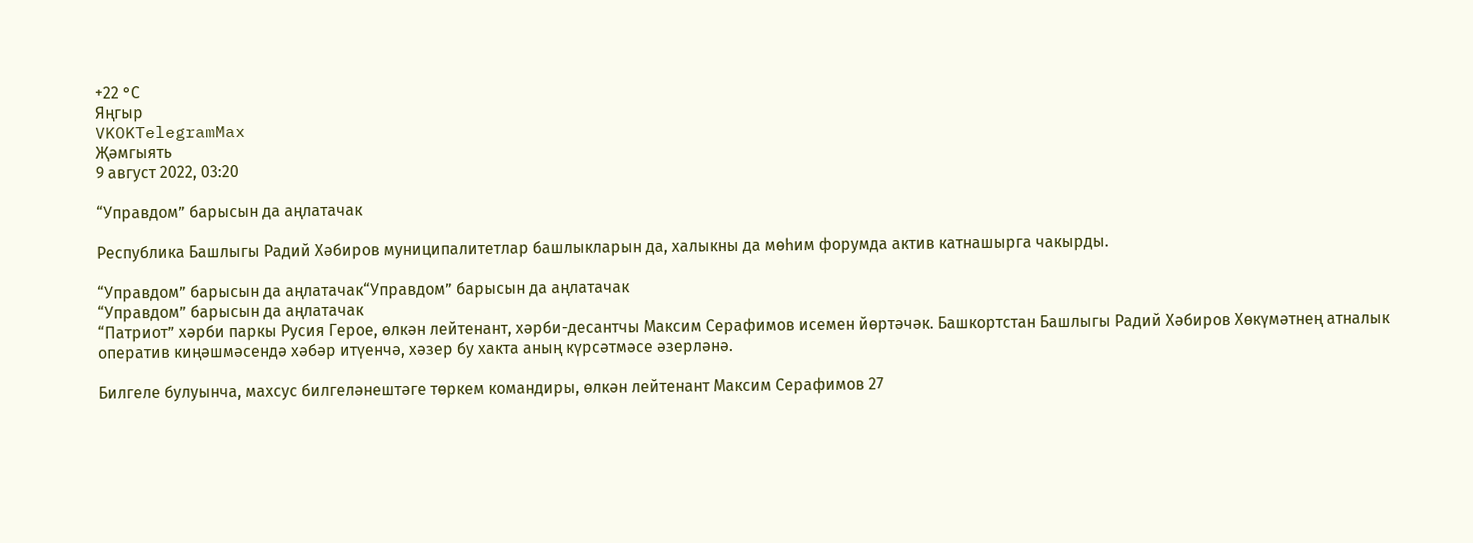+22 °С
Яңгыр
VKOKTelegramMax
Җәмгыять
9 август 2022, 03:20

“Управдом” барысын да аңлатачак

Республика Башлыгы Радий Хәбиров муниципалитетлар башлыкларын да, халыкны да мөһим форумда актив катнашырга чакырды.

“Управдом” барысын да аңлатачак“Управдом” барысын да аңлатачак
“Управдом” барысын да аңлатачак
“Патриот” хәрби паркы Русия Герое, өлкән лейтенант, хәрби-десантчы Максим Серафимов исемен йөртәчәк. Башкортстан Башлыгы Радий Хәбиров Хөкүмәтнең атналык оператив киңәшмәсендә хәбәр итүенчә, хәзер бу хакта аның күрсәтмәсе әзерләнә.

Билгеле булуынча, махсус билгеләнештәге төркем командиры, өлкән лейтенант Максим Серафимов 27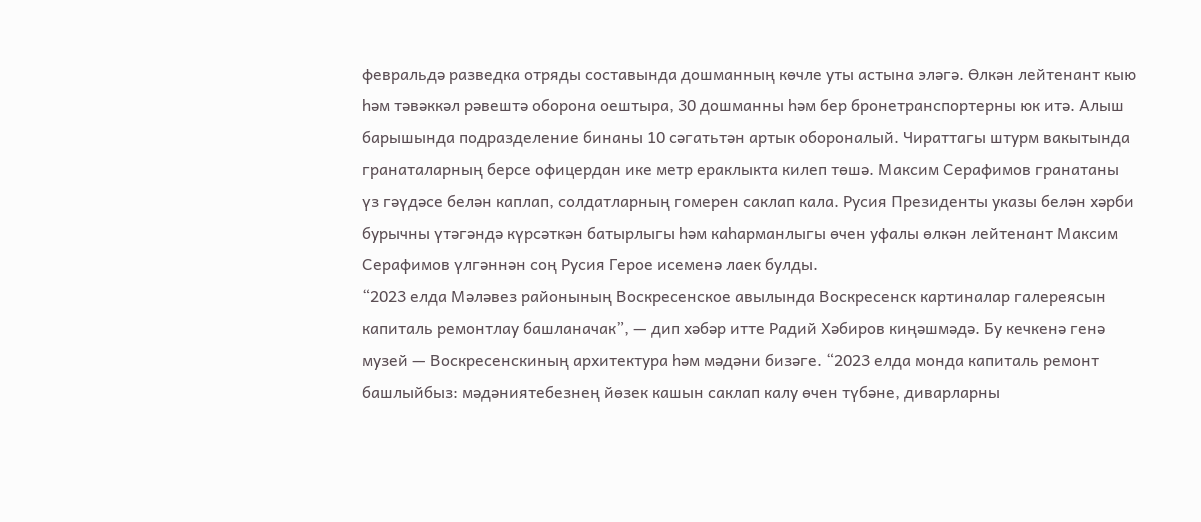февральдә разведка отряды составында дошманның көчле уты астына эләгә. Өлкән лейтенант кыю һәм тәвәккәл рәвештә оборона оештыра, 30 дошманны һәм бер бронетранспортерны юк итә. Алыш барышында подразделение бинаны 10 сәгатьтән артык обороналый. Чираттагы штурм вакытында гранаталарның берсе офицердан ике метр ераклыкта килеп төшә. Максим Серафимов гранатаны үз гәүдәсе белән каплап, солдатларның гомерен саклап кала. Русия Президенты указы белән хәрби бурычны үтәгәндә күрсәткән батырлыгы һәм каһарманлыгы өчен уфалы өлкән лейтенант Максим Серафимов үлгәннән соң Русия Герое исеменә лаек булды.
“2023 елда Мәләвез районының Воскресенское авылында Воскресенск картиналар галереясын капиталь ремонтлау башланачак”, — дип хәбәр итте Радий Хәбиров киңәшмәдә. Бу кечкенә генә музей — Воскресенскиның архитектура һәм мәдәни бизәге. “2023 елда монда капиталь ремонт башлыйбыз: мәдәниятебезнең йөзек кашын саклап калу өчен түбәне, диварларны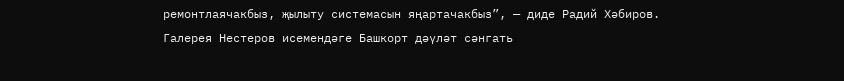ремонтлаячакбыз, җылыту системасын яңартачакбыз”, — диде Радий Хәбиров.
Галерея Нестеров исемендәге Башкорт дәүләт сәнгать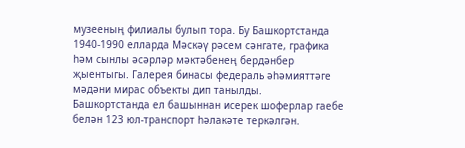музееның филиалы булып тора. Бу Башкортстанда 1940-1990 елларда Мәскәү рәсем сәнгате, графика һәм сынлы әсәрләр мәктәбенең бердәнбер җыентыгы. Галерея бинасы федераль әһәмияттәге мәдәни мирас объекты дип танылды.
Башкортстанда ел башыннан исерек шоферлар гаебе белән 123 юл-транспорт һәлакәте теркәлгән.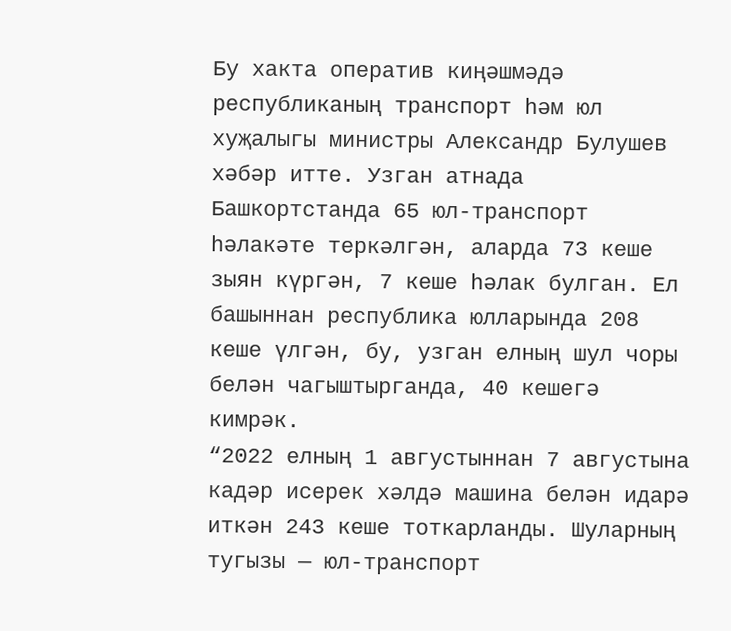Бу хакта оператив киңәшмәдә республиканың транспорт һәм юл хуҗалыгы министры Александр Булушев хәбәр итте. Узган атнада Башкортстанда 65 юл-транспорт һәлакәте теркәлгән, аларда 73 кеше зыян күргән, 7 кеше һәлак булган. Ел башыннан республика юлларында 208 кеше үлгән, бу, узган елның шул чоры белән чагыштырганда, 40 кешегә кимрәк.
“2022 елның 1 августыннан 7 августына кадәр исерек хәлдә машина белән идарә иткән 243 кеше тоткарланды. Шуларның тугызы — юл-транспорт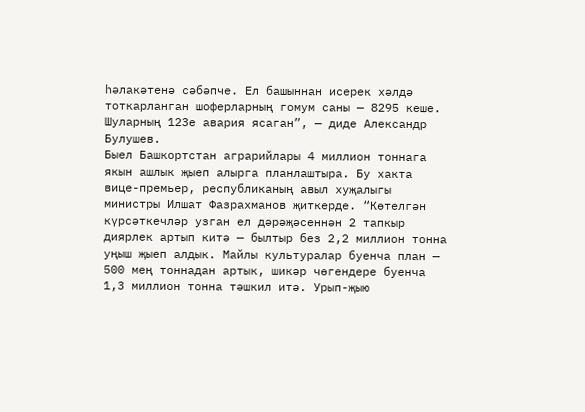һәлакәтенә сәбәпче. Ел башыннан исерек хәлдә тоткарланган шоферларның гомум саны — 8295 кеше. Шуларның 123е авария ясаган”, — диде Александр Булушев.
Быел Башкортстан аграрийлары 4 миллион тоннага якын ашлык җыеп алырга планлаштыра. Бу хакта вице-премьер, республиканың авыл хуҗалыгы министры Илшат Фазрахманов җиткерде. “Көтелгән күрсәткечләр узган ел дәрәҗәсеннән 2 тапкыр диярлек артып китә — былтыр без 2,2 миллион тонна уңыш җыеп алдык. Майлы культуралар буенча план — 500 мең тоннадан артык, шикәр чөгендере буенча 1,3 миллион тонна тәшкил итә. Урып-җыю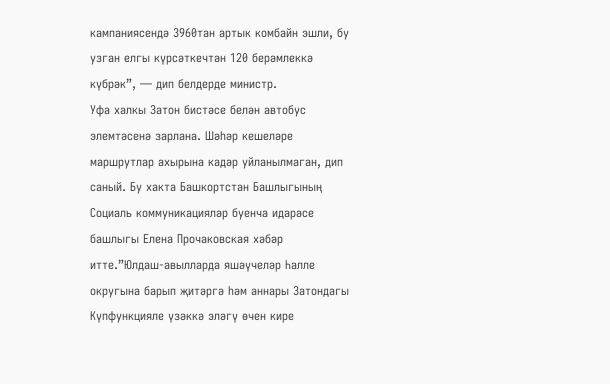кампаниясендә 3960тан артык комбайн эшли, бу узган елгы күрсәткечтән 120 берәмлеккә күбрәк”, — дип белдерде министр.
Уфа халкы Затон бистәсе белән автобус элемтәсенә зарлана. Шәһәр кешеләре маршрутлар ахырына кадәр уйланылмаган, дип саный. Бу хакта Башкортстан Башлыгының Социаль коммуникацияләр буенча идарәсе башлыгы Елена Прочаковская хәбәр итте.”Юлдаш-авылларда яшәүчеләр Һалле округына барып җитәргә һәм аннары Затондагы Күпфункцияле үзәккә эләгү өчен кире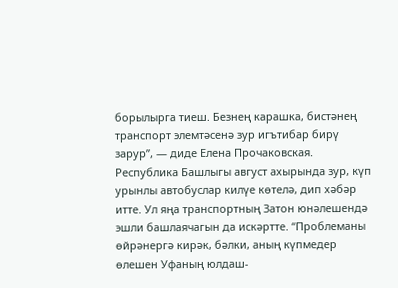борылырга тиеш. Безнең карашка, бистәнең транспорт элемтәсенә зур игътибар бирү зарур”, — диде Елена Прочаковская.
Республика Башлыгы август ахырында зур, күп урынлы автобуслар килүе көтелә, дип хәбәр итте. Ул яңа транспортның Затон юнәлешендә эшли башлаячагын да искәртте. “Проблеманы өйрәнергә кирәк, бәлки, аның күпмедер өлешен Уфаның юлдаш-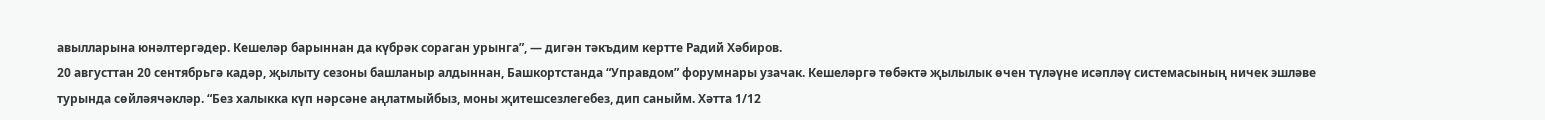авылларына юнәлтергәдер. Кешеләр барыннан да күбрәк сораган урынга”, — дигән тәкъдим кертте Радий Хәбиров.
20 августтан 20 сентябрьгә кадәр, җылыту сезоны башланыр алдыннан, Башкортстанда “Управдом” форумнары узачак. Кешеләргә төбәктә җылылык өчен түләүне исәпләү системасының ничек эшләве турында сөйләячәкләр. “Без халыкка күп нәрсәне аңлатмыйбыз, моны җитешсезлегебез, дип саныйм. Хәтта 1/12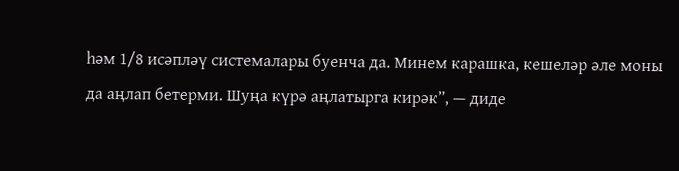һәм 1/8 исәпләү системалары буенча да. Минем карашка, кешеләр әле моны да аңлап бетерми. Шуңа күрә аңлатырга кирәк”, — диде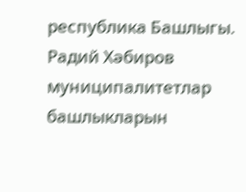республика Башлыгы.
Радий Хәбиров муниципалитетлар башлыкларын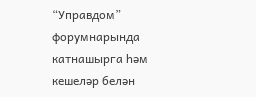“Управдом” форумнарында катнашырга һәм кешеләр белән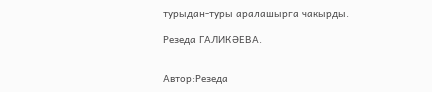турыдан-туры аралашырга чакырды.

Резеда ГАЛИКӘЕВА.


Автор:Резеда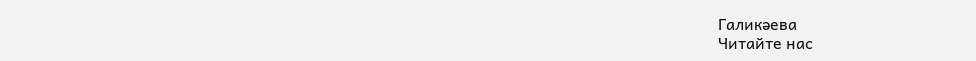Галикәева
Читайте нас